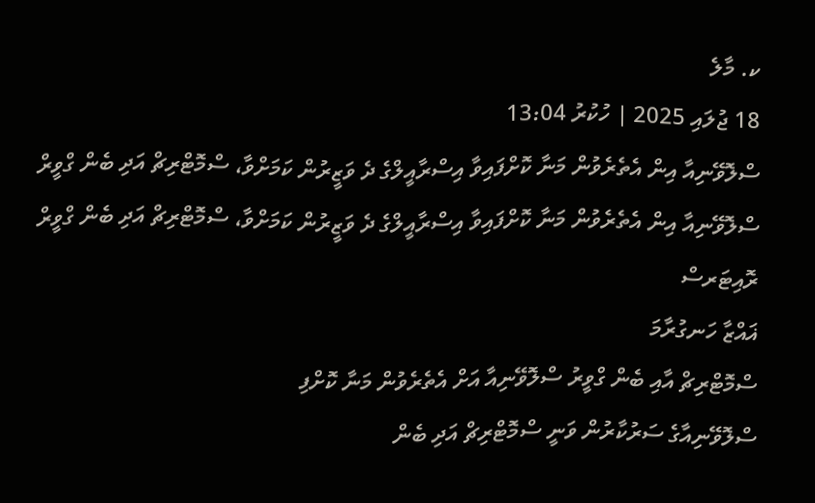ކ. މާލެ
18 ޖުލައި 2025 | ހުކުރު 13:04
ސްލޮވޭނިއާ އިން އެތެރެވުން މަނާ ކޮށްފައިވާ އިސްރާއީލްގެ ދެ ވަޒީރުން ކަމަށްވާ، ސްމޮޓްރިޗް އަދި ބެން ގްވީރް
ސްލޮވޭނިއާ އިން އެތެރެވުން މަނާ ކޮށްފައިވާ އިސްރާއީލްގެ ދެ ވަޒީރުން ކަމަށްވާ، ސްމޮޓްރިޗް އަދި ބެން ގްވީރް
ރޮއިޓަރސް
ޣައްޒާ ހަނގުރާމަ
ސްމޮޓްރިޗް އާއި ބެން ގްވީރު ސްލޮވޭނިއާ އަށް އެތެރެވުން މަނާ ކޮށްފި
ސްލޮވޭނިއާގެ ސަރުކާރުން ވަނީ ސްމޮޓްރިޗް އަދި ބެން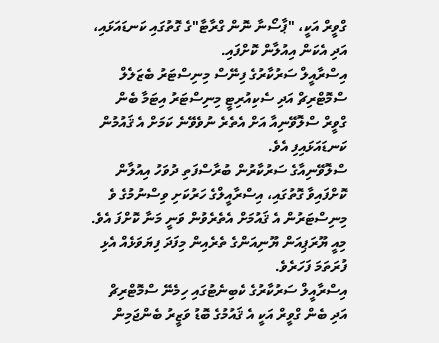ގްވީރް އަކީ، "ޕާސޯނާ ނޮން ގްރާޓާ"ގެ ގޮތުގައި ކަނޑައަޅައި، އަދި އެކަން އިއުލާން ކޮށްފައި.
އިސްރާއީލް ސަރުކާރުގެ ފިނޭސް މިނިސްޓަރު ބެޒަލެލް ސްމޮޓްރިޗް އަދި ސެކިއުރިޓީ މިނިސްޓަރު އިޓަމާ ބެން ގްވީރް ސްލޮވޭނިއާ އަށް އެތެރެ ނުވެވޭނެ ކަމަށް އެ ޤައުމުން ކަނޑައަޅައިފި އެވެ.
ސްލޮވޭނިއާގެ ސަރުކާރުން ބުރާސްފަތި ދުވަހު އިއުލާން ކޮށްފައިވާ ގޮތުގައި، އިސްރާއީލްގެ ހަރުކަށި ވިސްނުމުގެ ވެ މިނިސްޓަރުން އެ ޤައުމަށް އެތެރެވުން ވަނީ މަނާ ކޮށްފަ އެވެ. މިއީ ޔޫރަޕިއަން ޔޫނިއަންގެ ތެރެއިން މިފަދަ ފިޔަވަޅެއް އެޅި ފުރަތަމަ ފަހަރެވެ.
އިސްރާއީލް ސަރުކާރުގެ ކެބިނެޓުގައި ހިމެނޭ ސްމޮޓްރިޗް އަދި ބެން ގްވީރް އަކީ އެ ޤައުމުގެ ބޮޑު ވަޒީރު ބެންޖަމިން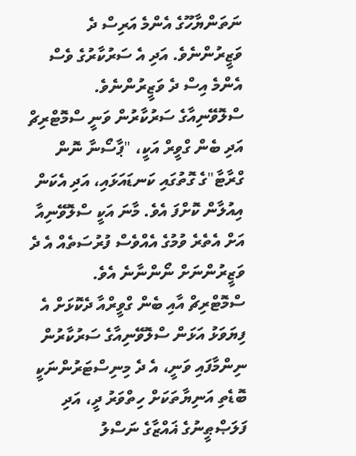ނަތަންޔާހޫގެ އެންމެ އަރިސް ދެ ވަޒީރުންނެވެ. އަދި އެ ސަރުކާރުގެ ވެސް އެންމެ އިސް ދެ ވަޒީރުންނެވެ.
ސްލޮވޭނިއާގެ ސަރުކާރުން ވަނީ ސްމޮޓްރިޗް އަދި ބެން ގްވީރް އަކީ، "ޕާސޯނާ ނޮން ގްރާޓާ"ގެ ގޮތުގައި ކަނޑައަޅައި، އަދި އެކަން އިއުލާން ކޮށްފަ އެވެ. މާނަ އަކީ ސްލޮވޭނިއާ އަށް އެތެރެ ވުމުގެ އެއްވެސް ފުރުސަތެއް އެ ދެ ވަޒީރުންނަށް ނޯންނާނެ އެވެ.
ސްމޮޓްރިޗް އާއި ބެން ގްވީރްއާ ދެކޮޅަށް އެ ފިޔަވަޅު އަޅަން ސްލޮވޭނިއާގެ ސަރުކާރުން ނިންމާފައި ވަނީ، އެ ދެ މިނިސްޓަރުންނަކީ ބޮޑެތި އަނިޔާތަކަށް ހިތްވަރު ދީ، އަދި ފަލަޞްޠީނުގެ ޣައްޒާގެ ނަސްލު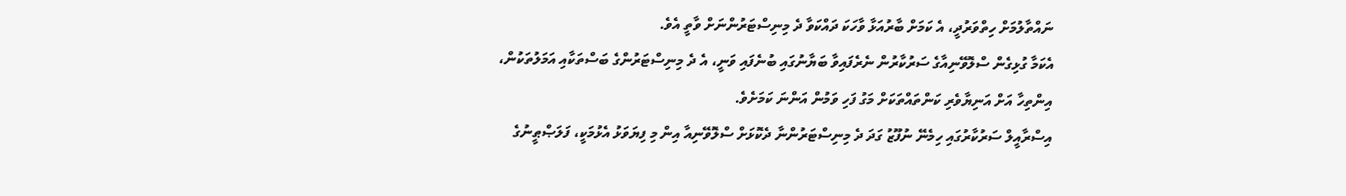ނައްތާލުމަށް ހިތްވަރުދީ، އެ ކަމަށް ބާރުއަޅާ ވާހަކަ ދައްކަވާ ދެ މިނިސްޓަރުންނަށް ވާތީ އެވެ.
އެކަމާ ގުޅިގެން ސްލޮވޭނިއާގެ ސަރުކާރުން ނެރެފައިވާ ބަޔާނުގައި ބުނެފައި ވަނީ، އެ ދެ މިނިސްޓަރުންގެ ބަސްތަކާއި އަމަލުތަކުން، އިންތިހާ އަށް އަނިޔާވެރި ކަންތައްތަކަށް މަގު ފަހި ވަމުން އަންނަ ކަމަށެވެ.
އިސްރާއީލް ސަރުކާރުގައި ހިމެނޭ ނުފޫޒު ގަދަ ދެ މިނިސްޓަރުންނާ ދެކޮޅަށް ސްލޮވޭނިއާ އިން މި ފިޔަވަޅު އެޅުމަކީ، ފަލަޞްޠީނުގެ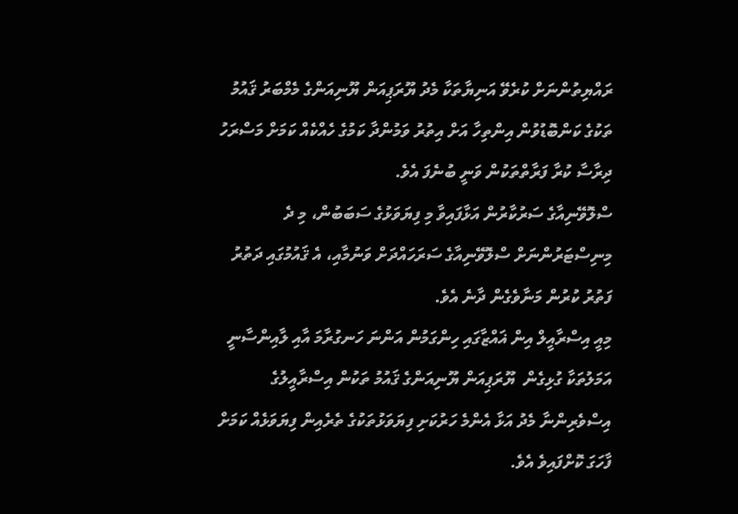ރައްޔިތުންނަށް ކުރެވޭ އަނިޔާތަކާ މެދު ޔޫރަޕިއަން ޔޫނިއަންގެ މެމްބަރު ޤައުމު ތަކުގެ ކަންބޮޑުވުން އިންތިހާ އަށް އިތުރު ވަމުންދާ ކަމުގެ ހެއްކެއް ކަމަށް މަސްރަހު ދިރާސާ ކުރާ ފަރާތްތަކުން ވަނީ ބުނެފަ އެވެ.
ސްލޮވޭނިއާގެ ސަރުކާރުން އަޅާފައިވާ މި ފިޔަވަޅުގެ ސަބަބުން، މި ދެ މިނިސްޓަރުންނަށް ސްލޮވޭނިއާގެ ސަރަހައްދަށް ވަނުމާއި، އެ ޤައުމުގައި ދަތުރު ފަތުރު ކުރުން މަނާވެގެން ދާނެ އެވެ.
މިއީ އިސްރާއީލް އިން ޣައްޒާގައި ހިންގަމުން އަންނަ ހަނގުރާމަ އާއި ލާއިންސާނީ އަމަލުތަކާ ގުޅިގެން  ޔޫރަޕިއަން ޔޫނިއަންގެ ޤައުމު ތަކުން އިސްރާއީލުގެ އިސްވެރިންނާ މެދު އަޅާ އެންމެ ހަރުކަށި ފިޔަވަޅުތަކުގެ ތެރެއިން ފިޔަވަޅެއް ކަމަށް ފާހަގަ ކޮށްފައިވެ އެވެ.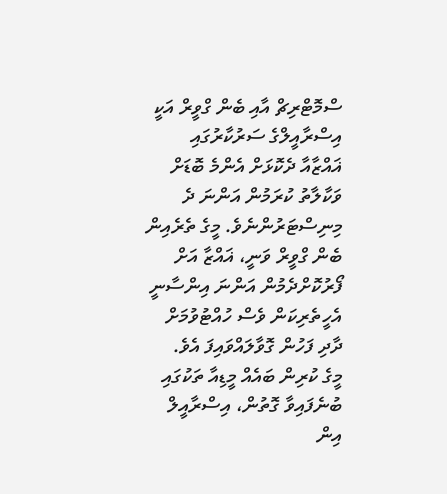ސްމޮޓްރިޗް އާއި ބެން ގްވީރް އަކީ އިސްރާއީލްގެ ސަރުކާރުގައި ޣައްޒާއާ ދެކޮޅަށް އެންމެ ބޮޑަށް ވަކާލާތު ކުރަމުން އަންނަ ދެ މިނިސްޓަރުންނެވެ. މީގެ ތެރެއިން ބެން ގްވީރް ވަނީ، ޣައްޒާ އަށް ފޯރުކޮށްދެމުން އަންނަ އިންސާނީ އެހީތެރިކަން ވެސް ހުއްޓުވުމަށް ދާދި ފަހުން ގޮވާލައްވައިފަ އެވެ.
މީގެ ކުރިން ބައެއް މީޑިއާ ތަކުގައި ބުނެފައިވާ ގޮތުން، އިސްރާއީލް އިން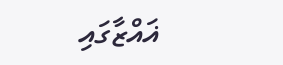ޣައްޒާގައި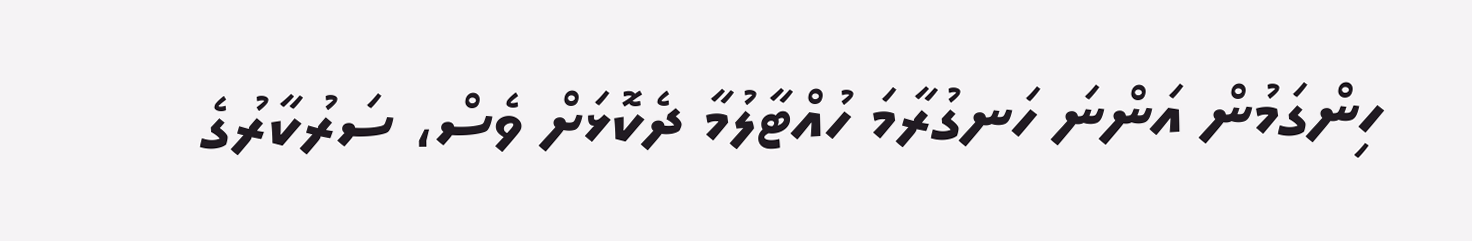ހިންގަމުން އަންނަ ހަނގުރާމަ ހުއްޓާލުމާ ދެކޮޅަށް ވެސް، ސަރުކާރުގެ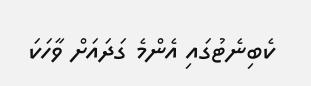ކެބިނެޓުގައި އެންމެ ގަދައަށް ވާހަކަ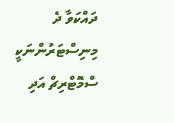ދައްކަވާ ދެ މިނިސްޓަރުންނަކީ ސްމޮޓްރިޗް އަދި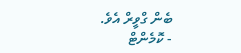ބެން ގްވީރް އެވެ.
- ކޮމެންޓް